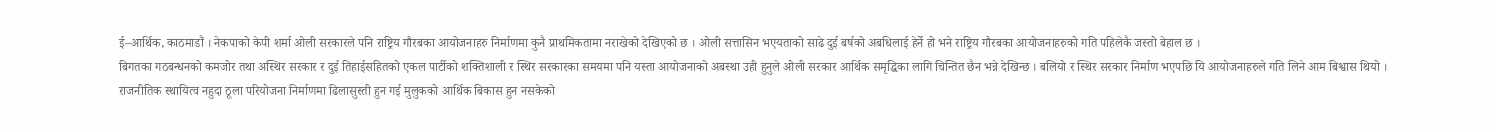ई–आर्थिक, काठमाडौं । नेकपाको केपी शर्मा ओली सरकारले पनि राष्ट्रिय गौरबका आयोजनाहरु निर्माणमा कुनै प्राथमिकतामा नराखेको देखिएको छ । ओली सत्तासिन भएयताको साढे दुई बर्षको अबधिलाई हेर्ने हो भने राष्ट्रिय गौरबका आयोजनाहरुको गति पहिलेकै जस्तो बेहाल छ ।
बिगतका गठबन्धनको कमजोर तथा अस्थिर सरकार र दुई तिहाईसहितको एकल पार्टीको शक्तिशाली र स्थिर सरकारका समयमा पनि यस्ता आयोजनाको अबस्था उही हुनुले ओली सरकार आर्थिक समृद्धिका लागि चिन्तित छैन भन्ने देखिन्छ । बलियो र स्थिर सरकार निर्माण भएपछि यि आयोजनाहरुले गति लिने आम बिश्वास थियो ।
राजनीतिक स्थायित्व नहुदा ठूला परियोजना निर्माणमा ढिलासुस्ती हुन गई मुलुकको आर्थिक बिकास हुन नसकेको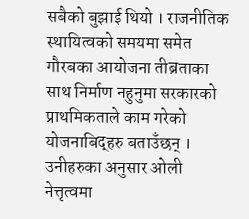सबैको बुझाई थियो । राजनीतिक स्थायित्वको समयमा समेत गौरबका आयोजना तीब्रताका साथ निर्माण नहुनुमा सरकारको प्राथमिकताले काम गरेको योजनाबिद्हरु बताउँछन् । उनीहरुका अनुसार ओली नेत्तृत्वमा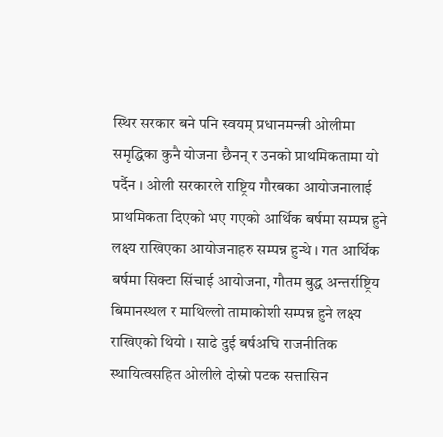स्थिर सरकार बने पनि स्वयम् प्रधानमन्त्री ओलीमा समृद्धिका कुनै योजना छैनन् र उनको प्राथमिकतामा यो पर्दैन । ओली सरकारले राष्ट्रिय गौरबका आयोजनालाई प्राथमिकता दिएको भए गएको आर्थिक बर्षमा सम्पन्न हुने लक्ष्य राखिएका आयोजनाहरु सम्पन्न हुन्थे । गत आर्थिक बर्षमा सिक्टा सिंचाई आयोजना, गौतम बुद्ध अन्तर्राष्ट्रिय बिमानस्थल र माथिल्लो तामाकोशी सम्पन्न हुने लक्ष्य राखिएको थियो । साढे दुई बर्षअघि राजनीतिक स्थायित्वसहित ओलीले दोस्रो पटक सत्तासिन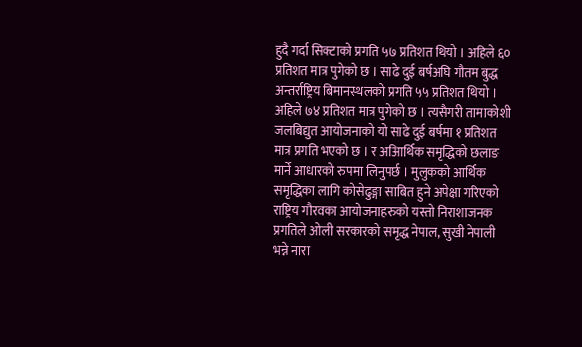हुदै गर्दा सिक्टाको प्रगति ५७ प्रतिशत थियो । अहिले ६० प्रतिशत मात्र पुगेको छ । साढे दुई बर्षअघि गौतम बुद्ध अन्तर्राष्ट्रिय बिमानस्थलको प्रगति ५५ प्रतिशत थियो ।
अहिले ७४ प्रतिशत मात्र पुगेको छ । त्यसैगरी तामाकोशी जलबिद्युत आयोजनाको यो साढे दुई बर्षमा १ प्रतिशत मात्र प्रगति भएको छ । र अआिर्थिक समृद्धिको छलाङ मार्ने आधारको रुपमा लिनुपर्छ । मुलुकको आर्थिक समृद्धिका लागि कोसेढुङ्गा साबित हुने अपेक्षा गरिएको राष्ट्रिय गौरवका आयोजनाहरुको यस्तो निराशाजनक प्रगतिले ओली सरकारको समृद्ध नेपाल, सुखी नेपाली भन्ने नारा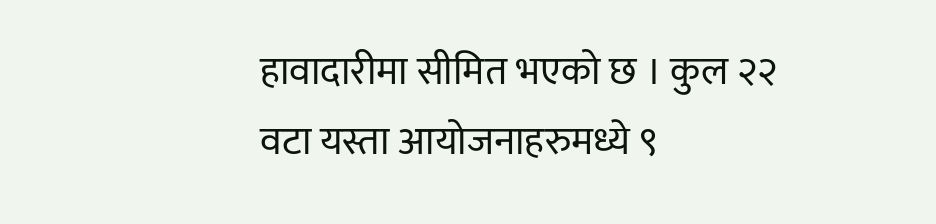हावादारीमा सीमित भएको छ । कुल २२ वटा यस्ता आयोजनाहरुमध्ये ९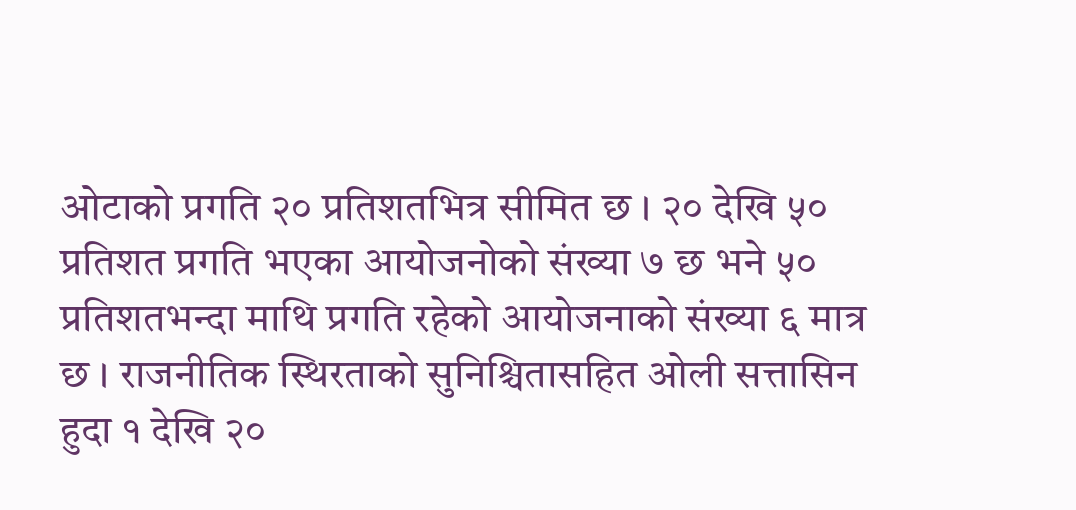ओटाको प्रगति २० प्रतिशतभित्र सीमित छ । २० देखि ५० प्रतिशत प्रगति भएका आयोजनोको संख्या ७ छ भने ५० प्रतिशतभन्दा माथि प्रगति रहेको आयोजनाको संख्या ६ मात्र छ । राजनीतिक स्थिरताको सुनिश्चितासहित ओली सत्तासिन हुदा १ देखि २०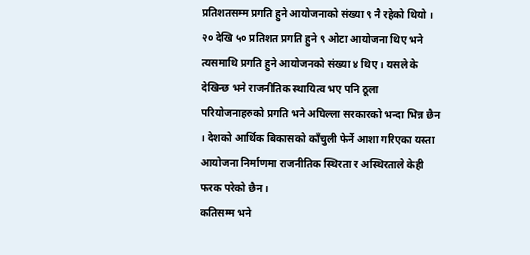प्रतिशतसम्म प्रगति हुने आयोजनाको संख्या ९ नै रहेको थियो । २० देखि ५० प्रतिशत प्रगति हुने ९ ओटा आयोजना थिए भने त्यसमाथि प्रगति हुने आयोजनको संख्या ४ थिए । यसले के देखिन्छ भने राजनीतिक स्थायित्व भए पनि ठूला परियोजनाहरुको प्रगति भने अघिल्ला सरकारको भन्दा भिन्न छैन । देशको आर्थिक बिकासको काँचुली फेर्ने आशा गरिएका यस्ता आयोजना निर्माणमा राजनीतिक स्थिरता र अस्थिरताले केही फरक परेको छैन ।
कतिसम्म भने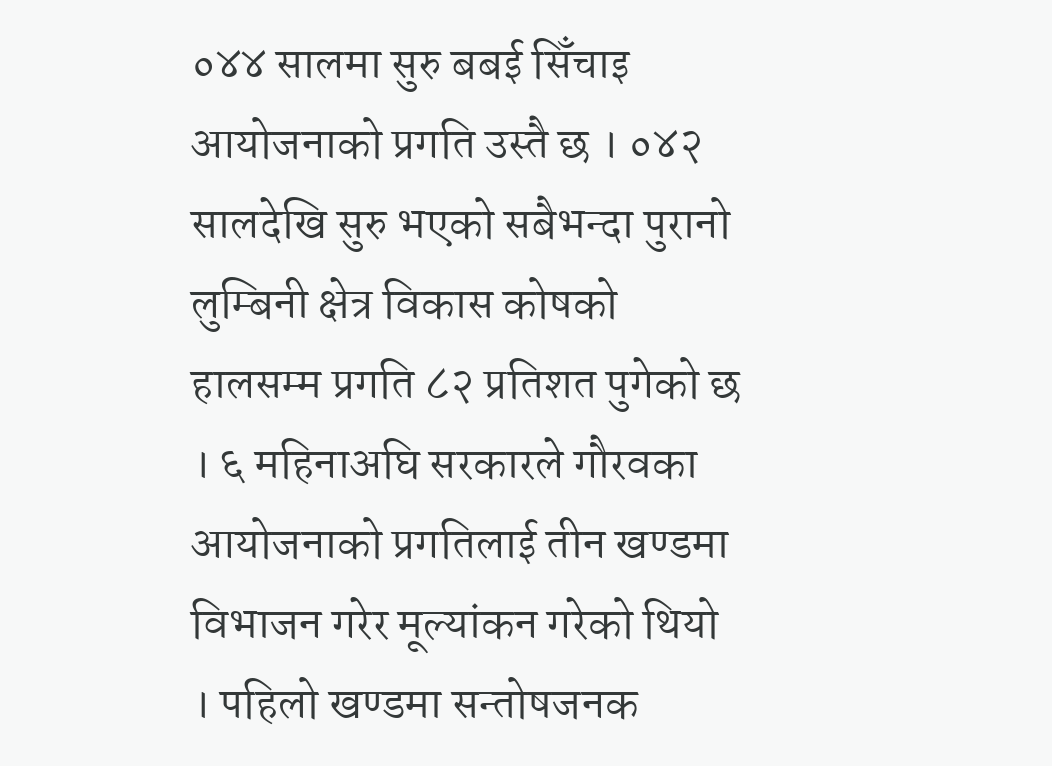०४४ सालमा सुरु बबई सिँचाइ आयोजनाको प्रगति उस्तै छ । ०४२ सालदेखि सुरु भएको सबैभन्दा पुरानो लुम्बिनी क्षेत्र विकास कोषको हालसम्म प्रगति ८२ प्रतिशत पुगेको छ । ६ महिनाअघि सरकारले गौरवका आयोजनाको प्रगतिलाई तीन खण्डमा विभाजन गरेर मूल्यांकन गरेको थियो । पहिलो खण्डमा सन्तोषजनक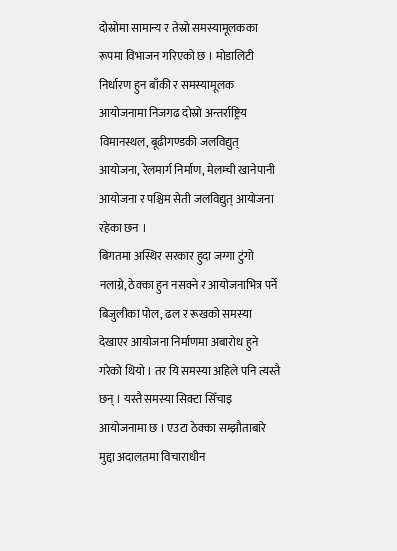दोस्रोमा सामान्य र तेस्रो समस्यामूलकका रूपमा विभाजन गरिएको छ । मोडालिटी निर्धारण हुन बाँकी र समस्यामूलक आयोजनामा निजगढ दोस्रो अन्तर्राष्ट्रिय विमानस्थल, बूढीगण्डकी जलविद्युत् आयोजना, रेलमार्ग निर्माण, मेलम्ची खानेपानी आयोजना र पश्चिम सेती जलविद्युत् आयोजना रहेका छन ।
बिगतमा अस्थिर सरकार हुदा जग्गा टुंगो नलाग्ने, ठेक्का हुन नसक्ने र आयोजनाभित्र पर्ने बिजुलीका पोल, ढल र रूखको समस्या देखाएर आयोजना निर्माणमा अबारोध हुने गरेको थियो । तर यि समस्या अहिले पनि त्यस्तै छन् । यस्तै समस्या सिक्टा सिँचाइ आयोजनामा छ । एउटा ठेक्का सम्झौताबारे मुद्दा अदालतमा विचाराधीन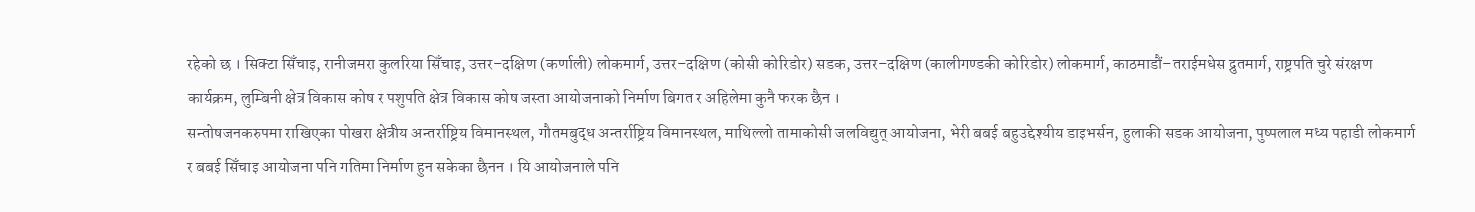रहेको छ । सिक्टा सिँचाइ, रानीजमरा कुलरिया सिँचाइ, उत्तर–दक्षिण (कर्णाली) लोकमार्ग, उत्तर–दक्षिण (कोसी कोरिडोर) सडक, उत्तर–दक्षिण (कालीगण्डकी कोरिडोर) लोकमार्ग, काठमाडौं–तराईमधेस द्रुतमार्ग, राष्ट्रपति चुरे संरक्षण कार्यक्रम, लुम्बिनी क्षेत्र विकास कोष र पशुपति क्षेत्र विकास कोष जस्ता आयोजनाको निर्माण बिगत र अहिलेमा कुनै फरक छैन ।
सन्तोषजनकरुपमा राखिएका पोखरा क्षेत्रीय अन्तर्राष्ट्रिय विमानस्थल, गौतमबुद्ध अन्तर्राष्ट्रिय विमानस्थल, माथिल्लो तामाकोसी जलविद्युत् आयोजना, भेरी बबई बहुउद्देश्यीय डाइभर्सन, हुलाकी सडक आयोजना, पुष्पलाल मध्य पहाडी लोकमार्ग र बबई सिँचाइ आयोजना पनि गतिमा निर्माण हुन सकेका छैनन । यि आयोजनाले पनि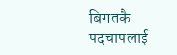बिगतकै पदचापलाई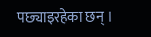पछ्याइरहेका छन् ।